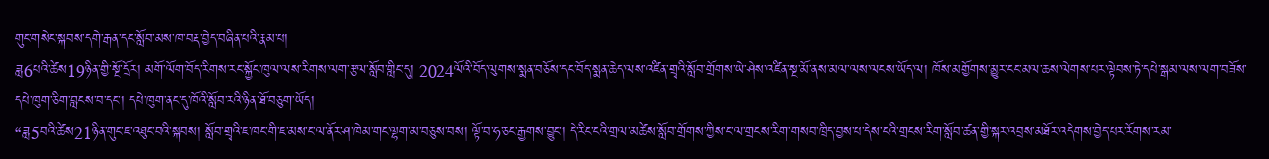གུང་གསེང་སྐབས་དགེ་རྒན་དང་སློབ་མས་ཁ་བརྡ་བྱེད་བཞིན་པའི་རྣམ་པ།
ཟླ6པའི་ཚེས19ཉིན་གྱི་སྔོ་དྲོར། མགོ་ལོག་བོད་རིགས་རང་སྐྱོང་ཁུལ་ལས་རིགས་ལག་རྩལ་སློབ་གླིང་དུ། 2024ལོའི་བོད་ལུགས་སྨན་བཅོས་དང་བོད་སྨན་ཆེད་ལས་འཛིན་གྲྭའི་སློབ་གྲོགས་ཡེ་ཤེས་འཛིན་སྔ་མོ་ནས་མལ་ལས་ལངས་ཡོད་ལ། ཁོས་མགྱོགས་མྱུར་ངང་མལ་ཆས་ལེགས་པར་ལྟེབས་ཏེ་དཔེ་སྒམ་ལས་ལག་བཟོས་དཔེ་ཁུག་ཅིག་བླངས་བ་དང་། དཔེ་ཁུག་ནང་དུ་ཁོའི་སློབ་རའི་ཉིན་ཐོ་བཅུག་ཡོད།
“ཟླ5བའི་ཚེས21ཉིན་གུང་ཇ་འཐུང་བའི་སྐབས། སློབ་གྲྭའི་ཇ་ཁང་གི་ཇ་མས་ང་ལ་ནོར་ཤ་ཁེམ་གང་ལྷག་མ་བཅུས་བས། ལྟོ་བ་ཧ་ཅང་རྒྱགས་བྱུང་། དེ་རིང་ངའི་གྲལ་མཚེས་སློབ་གྲོགས་ཀྱིས་ང་ལ་གྲངས་རིག་གསབ་ཁྲིད་བྱས་པ་དེས་ངའི་གྲངས་རིག་སློབ་ཚན་གྱི་སྐར་འབྲས་མཐོར་འདེགས་བྱེད་པར་རོགས་རམ་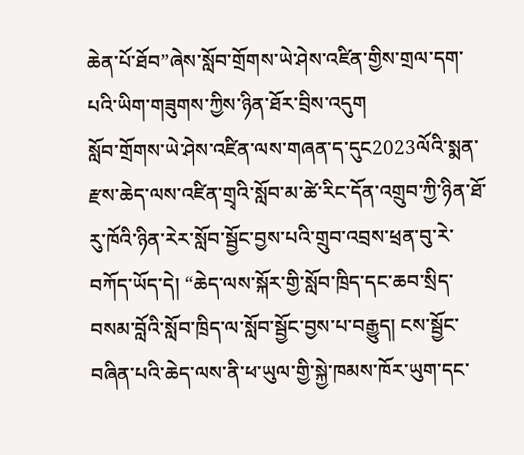ཆེན་པོ་ཐོབ”ཞེས་སློབ་གྲོགས་ཡེ་ཤེས་འཛིན་གྱིས་གྲལ་དག་པའི་ཡིག་གཟུགས་ཀྱིས་ཉིན་ཐོར་བྲིས་འདུག
སློབ་གྲོགས་ཡེ་ཤེས་འཛིན་ལས་གཞན་ད་དུང2023ལོའི་སྨན་རྫས་ཆེད་ལས་འཛིན་གྲྭའི་སློབ་མ་ཚེ་རིང་དོན་འགྲུབ་ཀྱི་ཉིན་ཐོ་རུ་ཁོའི་ཉིན་རེར་སློབ་སྦྱོང་བྱས་པའི་གྲུབ་འབྲས་ཕྲན་བུ་རེ་བཀོད་ཡོད་དེ། “ཆེད་ལས་སྐོར་གྱི་སློབ་ཁྲིད་དང་ཆབ་སྲིད་བསམ་བློའི་སློབ་ཁྲིད་ལ་སློབ་སྦྱོང་བྱས་པ་བརྒྱུད། ངས་སྦྱོང་བཞིན་པའི་ཆེད་ལས་ནི་ཕ་ཡུལ་གྱི་སྐྱེ་ཁམས་ཁོར་ཡུག་དང་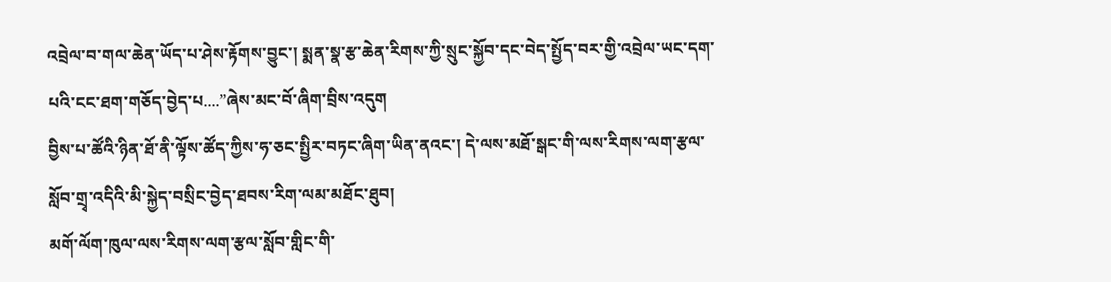འབྲེལ་བ་གལ་ཆེན་ཡོད་པ་ཤེས་རྟོགས་བྱུང་། སྨན་སྣ་རྩ་ཆེན་རིགས་ཀྱི་སྲུང་སྐྱོབ་དང་བེད་སྤྱོད་བར་གྱི་འབྲེལ་ཡང་དག་པའི་ངང་ཐག་གཅོད་བྱེད་པ....”ཞེས་མང་བོ་ཞིག་བྲིས་འདུག
བྱིས་པ་ཚོའི་ཉིན་ཐོ་ནི་ལྟོས་ཚོད་ཀྱིས་ཧ་ཅང་སྤྱིར་བཏང་ཞིག་ཡིན་ནའང་། དེ་ལས་མཐོ་སྒང་གི་ལས་རིགས་ལག་རྩལ་སློབ་གྲྭ་འདིའི་མི་སྐྱེད་བསྲིང་བྱེད་ཐབས་རིག་ལམ་མཐོང་ཐུབ།
མགོ་ལོག་ཁུལ་ལས་རིགས་ལག་རྩལ་སློབ་གླིང་གི་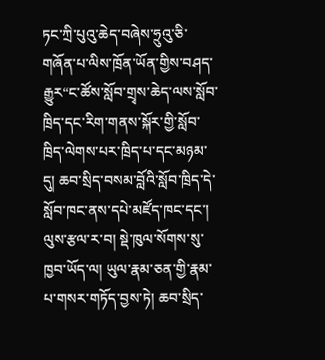ཏང་ཀྲི་པུའུ་ཆེད་བཞེས་ཧྲུའུ་ཅི་གཞོན་པ་ལིས་ཁྲོན་ཡོན་གྱིས་བཤད་རྒྱུར“ང་ཚོས་སློབ་གྲྭས་ཆེད་ལས་སློབ་ཁྲིད་དང་རིག་གནས་སྐོར་གྱི་སློབ་ཁྲིད་ལེགས་པར་ཁྲིད་པ་དང་མཉམ་དུ། ཆབ་སྲིད་བསམ་བློའི་སློབ་ཁྲིད་དེ་སློབ་ཁང་ནས་དཔེ་མཛོད་ཁང་དང་། ལུས་རྩལ་ར་བ། སྡེ་ཁུལ་སོགས་སུ་ཁྱབ་ཡོད་ལ། ཡུལ་རྣམ་ཅན་གྱི་རྣམ་པ་གསར་གཏོད་བྱས་ཏེ། ཆབ་སྲིད་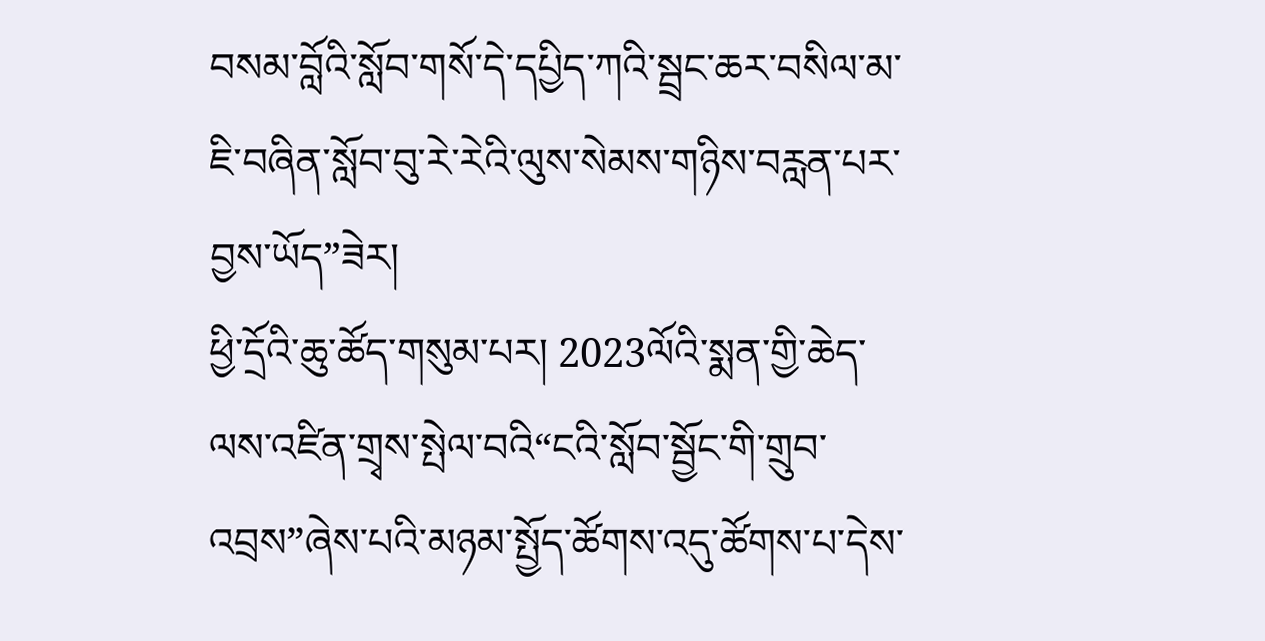བསམ་བློའི་སློབ་གསོ་དེ་དཔྱིད་ཀའི་སྦྲང་ཆར་བསིལ་མ་ཇི་བཞིན་སློབ་བུ་རེ་རེའི་ལུས་སེམས་གཉིས་བརླན་པར་བྱས་ཡོད”ཟེར།
ཕྱི་དྲོའི་ཆུ་ཚོད་གསུམ་པར། 2023ལོའི་སྨན་གྱི་ཆེད་ལས་འཛིན་གྲྭས་སྤེལ་བའི“ངའི་སློབ་སྦྱོང་གི་གྲུབ་འབྲས”ཞེས་པའི་མཉམ་སྤྱོད་ཚོགས་འདུ་ཚོགས་པ་དེས་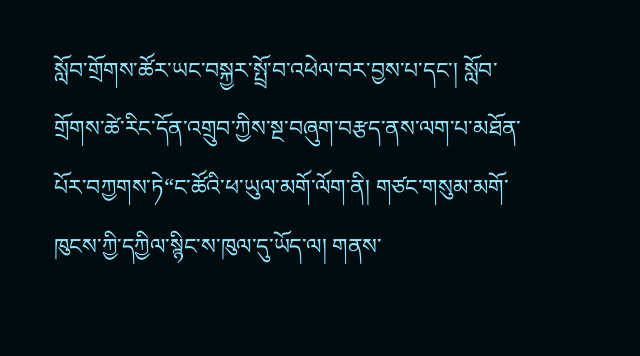སློབ་གྲོགས་ཚོར་ཡང་བསྐྱར་སྤྲོ་བ་འཕེལ་བར་བྱས་པ་དང་། སློབ་གྲོགས་ཚེ་རིང་དོན་འགྲུབ་ཀྱིས་སྔ་བཞུག་བརྩད་ནས་ལག་པ་མཐོན་པོར་བཀྱགས་ཏེ“ང་ཚོའི་ཕ་ཡུལ་མགོ་ལོག་ནི། གཙང་གསུམ་མགོ་ཁུངས་ཀྱི་དཀྱིལ་སྙིང་ས་ཁུལ་དུ་ཡོད་ལ། གནས་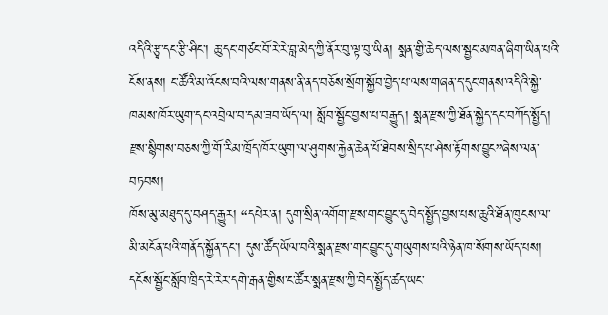འདིའི་རྩྭ་དང་རྩི་ཤིང་། ཆུ་དང་གཙང་བོ་རེ་རེ་བླ་མེད་ཀྱི་ནོར་བུ་ལྟ་བུ་ཡིན། སྨན་གྱི་ཆེད་ལས་སྦྱང་མཁན་ཞིག་ཡིན་པའི་ངོས་ནས། ང་ཚོའི་མ་འོངས་བའི་ལས་གནས་ནི་ནད་བཅོས་སྲོག་སྐྱོབ་བྱེད་པ་ལས་གཞན་ད་དུང་གནས་འདིའི་སྐྱེ་ཁམས་ཁོར་ཡུག་དང་འབྲེལ་བ་དམ་ཟབ་ཡོད་ལ། སློབ་སྦྱོང་བྱས་པ་བརྒྱུད། སྨན་རྫས་ཀྱི་ཐོན་སྐྱེད་དང་བཀོད་སྤྱོད། རྫས་སྙིགས་བཅས་ཀྱི་གོ་རིམ་ཁྲོད་ཁོར་ཡུག་ལ་ཤུགས་རྐྱེན་ཆེན་པོ་ཐེབས་སྲིད་པ་ཤེས་རྟོགས་བྱུང”ཞེས་ལན་བཏབས།
ཁོས་མུ་མཐུད་དུ་བཤད་རྒྱུར། “དཔེར་ན། དུག་སྲིན་འགོག་རྫས་གང་བྱུང་དུ་བེད་སྤྱོད་བྱས་པས་ཆུའི་ཐོན་ཁུངས་ལ་མི་མངོན་པའི་གནོད་སྐྱོན་དང་། དུས་ཚོད་ཡོལ་བའི་སྨན་རྫས་གང་བྱུང་དུ་གཡུགས་པའི་ཉེན་ཁ་སོགས་ཡོད་པས། དངོས་སྦྱོང་སློབ་ཁྲིད་རེ་རེར་དགེ་རྒན་གྱིས་ང་ཚོར་སྨན་རྫས་ཀྱི་བེད་སྤྱོད་ཚད་ཡང་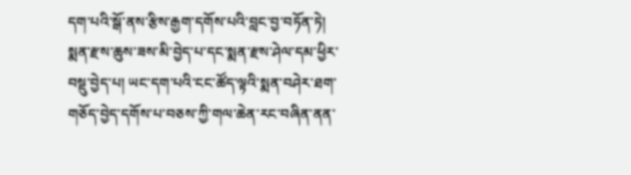དག་པའི་སྒོ་ནས་རྩིས་རྒྱག་དགོས་པའི་བླང་བྱ་བཏོན་ཏེ། སྨན་རྫས་ཆུས་ཟས་མི་བྱེད་པ་དང་སྨན་རྫས་ཤེལ་དམ་ཕྱིར་བསྡུ་བྱེད་པ། ཡང་དག་པའི་ངང་ཚོད་ལྟའི་སྨན་བཤེར་ཐག་གཅོད་བྱེད་དགོས་པ་བཅས་ཀྱི་གལ་ཆེན་རང་བཞིན་ནན་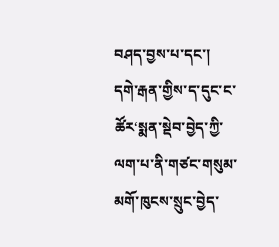བཤད་བྱས་པ་དང་། དགེ་རྒན་གྱིས་ད་དུང་ང་ཚོར‘སྨན་སྡེབ་བྱེད་ཀྱི་ལག་པ་ནི་གཙང་གསུམ་མགོ་ཁུངས་སྲུང་བྱེད་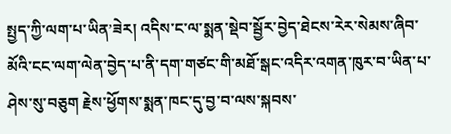སྤྱད་ཀྱི་ལག་པ་ཡིན’ཟེར། འདིས་ང་ལ་སྨན་སྡེབ་སྦྱོར་བྱེད་ཐེངས་རེར་སེམས་ཞིབ་མོའི་ངང་ལག་ལེན་བྱེད་པ་ནི་དག་གཙང་གི་མཐོ་སྒང་འདིར་འགན་ཁུར་བ་ཡིན་པ་ཤེས་སུ་བཅུག རྗེས་ཕྱོགས་སྨན་ཁང་དུ་བྱ་བ་ལས་སྐབས་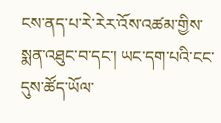ངས་ནད་པ་རེ་རེར་འོས་འཚམ་གྱིས་སྨན་འཐུང་བ་དང་། ཡང་དག་པའི་ངང་དུས་ཚོད་ཡོལ་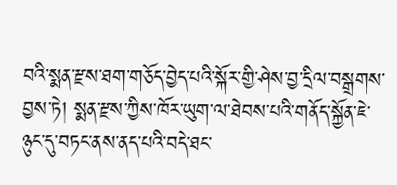བའི་སྨན་རྫས་ཐག་གཅོད་བྱེད་པའི་སྐོར་གྱི་ཤེས་བྱ་དྲིལ་བསྒྲགས་བྱས་ཏེ། སྨན་རྫས་ཀྱིས་ཁོར་ཡུག་ལ་ཐེབས་པའི་གནོད་སྐྱོན་ཇེ་ཉུང་དུ་བཏང་ནས་ནད་པའི་བདེ་ཐང་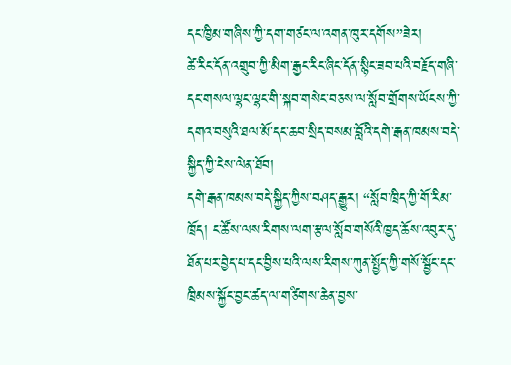དང་ཁྱིམ་གཞིས་ཀྱི་དག་གཙང་ལ་འགན་ཁུར་དགོས”ཟེར།
ཚེ་རིང་དོན་འགྲུབ་ཀྱི་མིག་རྒྱང་རིང་ཞིང་དོན་སྙིང་ཟབ་པའི་བརྗོད་གཞི་དང་གསལ་ལྷང་ལྷང་གི་སྐབ་གསེང་བཅས་ལ་སློབ་གྲོགས་ཡོངས་ཀྱི་དགའ་བསུའི་ཐལ་མོ་དང་ཆབ་སྲིད་བསམ་བློའི་དགེ་རྒན་ཁམས་བདེ་སྐྱིད་ཀྱི་ངེས་ལེན་ཐོབ།
དགེ་རྒན་ཁམས་བདེ་སྐྱིད་ཀྱིས་བཤད་རྒྱུར། “སློབ་ཁྲིད་ཀྱི་གོ་རིམ་ཁྲོད། ང་ཚོས་ལས་རིགས་ལག་རྩལ་སློབ་གསོའི་ཁྱད་ཆོས་འབུར་དུ་ཐོན་པར་བྱེད་པ་དང་བྱིས་པའི་ལས་རིགས་ཀུན་སྤྱོད་ཀྱི་གསོ་སྦྱོང་དང་ཁྲིམས་སྐྱོང་བྱང་ཚད་ལ་གཙིགས་ཆེན་བྱས་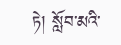ཏེ། སློབ་མའི་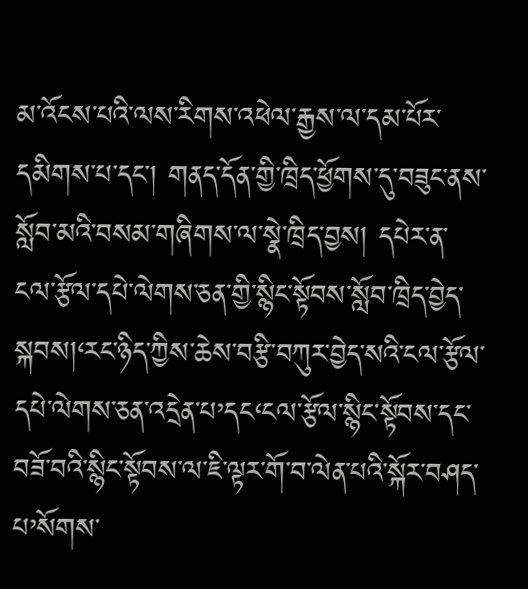མ་འོངས་པའི་ལས་རིགས་འཕེལ་རྒྱས་ལ་དམ་པོར་དམིགས་པ་དང་། གནད་དོན་གྱི་ཁྲིད་ཕྱོགས་དུ་བཟུང་ནས་སློབ་མའི་བསམ་གཞིགས་ལ་སྣེ་ཁྲིད་བྱས། དཔེར་ན་ངལ་རྩོལ་དཔེ་ལེགས་ཅན་གྱི་སྙིང་སྟོབས་སློབ་ཁྲིད་བྱེད་སྐབས།‘རང་ཉིད་ཀྱིས་ཆེས་བརྩི་བཀུར་བྱེད་སའི་ངལ་རྩོལ་དཔེ་ལེགས་ཅན་འདྲེན་པ’དང‘ངལ་རྩོལ་སྙིང་སྟོབས་དང་བཟོ་བའི་སྙིང་སྟོབས་ལ་ཇི་ལྟར་གོ་བ་ལེན་པའི་སྐོར་བཤད་པ’སོགས་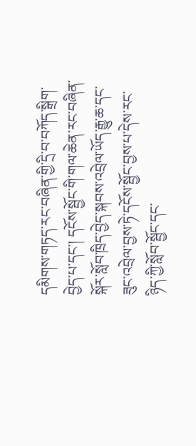དམིགས་གཏད་རང་བཞིན་གྱི་དྲི་བ་བཀོད་སྒྲིག་བྱེད་པ་དང་། དངོས་སྦྱོང་གི་གལ་ཆེན་རང་བཞིན་སྐོར་སློབ་ཁྲིད་བྱེད་སྐབས་འབྲེལ་ཡོད་རྒྱུ་ཆ་དང་ཟུང་འབྲེལ་བྱས་ཏེ་དངོས་སྦྱོང་བྱས་པ་དེས་རང་ཉིད་ཀྱི་སློབ་སྦྱོང་དང་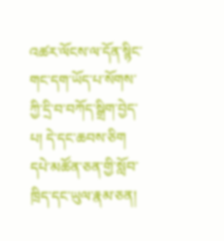འཚར་ལོངས་ལ་དོན་སྙིང་གང་དག་ཡོད་པ་སོགས་ཀྱི་དྲི་བ་བཀོད་སྒྲིག་བྱེད་པ། དེ་དང་ཆབས་ཅིག དཔེ་མཚོན་ཅན་གྱི་སློབ་ཁྲིད་དང་ཡུལ་རྣམ་ཅན།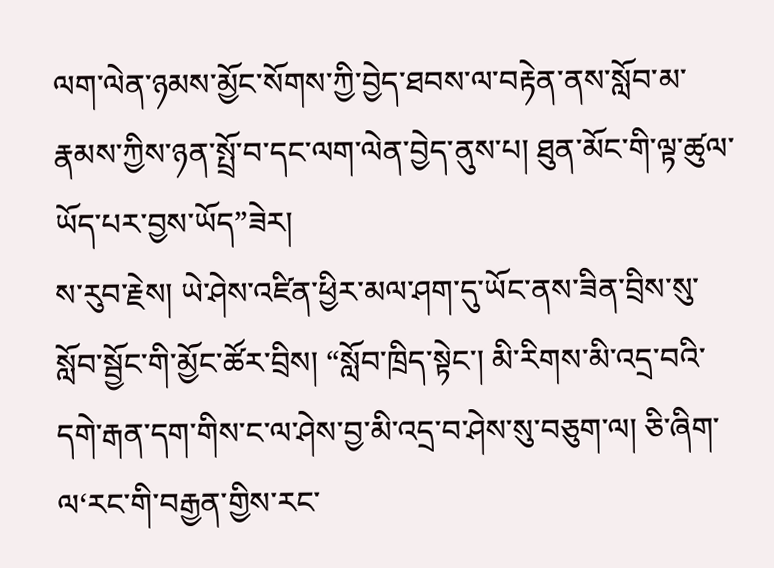ལག་ལེན་ཉམས་མྱོང་སོགས་ཀྱི་བྱེད་ཐབས་ལ་བརྟེན་ནས་སློབ་མ་རྣམས་ཀྱིས་ཉན་སྤྲོ་བ་དང་ལག་ལེན་བྱེད་ནུས་པ། ཐུན་མོང་གི་ལྟ་ཚུལ་ཡོད་པར་བྱས་ཡོད”ཟེར།
ས་རུབ་རྗེས། ཡེ་ཤེས་འཛིན་ཕྱིར་མལ་ཤག་དུ་ཡོང་ནས་ཟིན་བྲིས་སུ་སློབ་སྦྱོང་གི་མྱོང་ཚོར་བྲིས། “སློབ་ཁྲིད་སྟེང་། མི་རིགས་མི་འདྲ་བའི་དགེ་རྒན་དག་གིས་ང་ལ་ཤེས་བྱ་མི་འདྲ་བ་ཤེས་སུ་བཅུག་ལ། ཅི་ཞིག་ལ‘རང་གི་བརྒྱན་གྱིས་རང་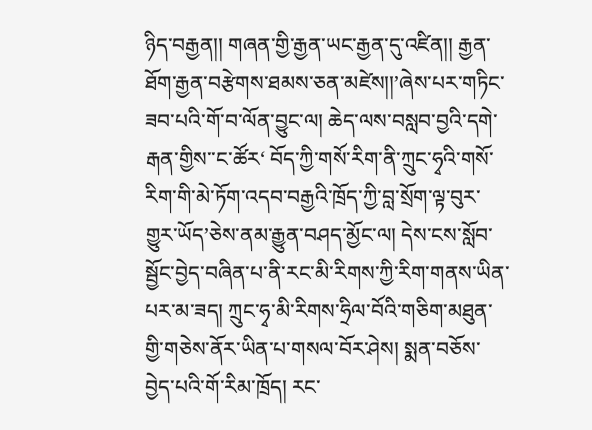ཉིད་བརྒྱན།། གཞན་གྱི་རྒྱན་ཡང་རྒྱན་དུ་འཛིན།། རྒྱན་ཐོག་རྒྱན་བརྩེགས་ཐམས་ཅན་མཛེས།།’ཞེས་པར་གཏིང་ཟབ་པའི་གོ་བ་ལོན་བྱུང་ལ། ཆེད་ལས་བསླབ་བྱའི་དགེ་རྒན་གྱིས་་ང་ཚོར‘ བོད་ཀྱི་གསོ་རིག་ནི་ཀྲུང་ཧྭའི་གསོ་རིག་གི་མེ་ཏོག་འདབ་བརྒྱའི་ཁྲོད་ཀྱི་བླ་སྲོག་ལྟ་བུར་གྱུར་ཡོད’ཅེས་ནམ་རྒྱུན་བཤད་མྱོང་ལ། དེས་ངས་སློབ་སྦྱོང་བྱེད་བཞིན་པ་ནི་རང་མི་རིགས་ཀྱི་རིག་གནས་ཡིན་པར་མ་ཟད། ཀྲུང་ཧྭ་མི་རིགས་ཧྲིལ་བོའི་གཅིག་མཐུན་གྱི་གཅེས་ནོར་ཡིན་པ་གསལ་བོར་ཤེས། སྨན་བཅོས་བྱེད་པའི་གོ་རིམ་ཁྲོད། རང་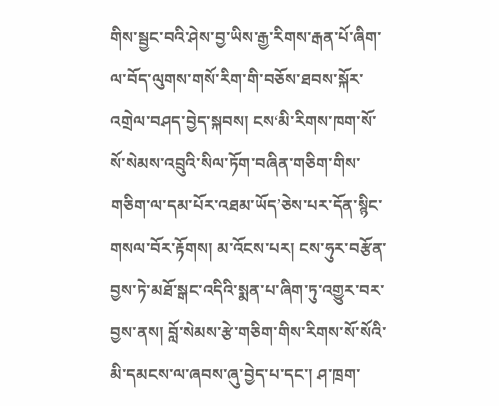གིས་སྦྱང་བའི་ཤེས་བྱ་ཡིས་རྒྱ་རིགས་རྒན་པོ་ཞིག་ལ་བོད་ལུགས་གསོ་རིག་གི་བཅོས་ཐབས་སྐོར་འགྲེལ་བཤད་བྱེད་སྐབས། ངས‘མི་རིགས་ཁག་སོ་སོ་སེམས་འབྲུའི་སིལ་ཏོག་བཞིན་གཅིག་གིས་གཅིག་ལ་དམ་པོར་འཐམ་ཡོད’ཅེས་པར་དོན་སྙིང་གསལ་བོར་རྟོགས། མ་འོངས་པར། ངས་ཧུར་བརྩོན་བྱས་ཏེ་མཐོ་སྒང་འདིའི་སྨན་པ་ཞིག་ཏུ་འགྱུར་བར་བྱས་ནས། བློ་སེམས་རྩེ་གཅིག་གིས་རིགས་སོ་སོའི་མི་དམངས་ལ་ཞབས་ཞུ་བྱེད་པ་དང་། ཤ་ཁྲག་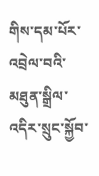གིས་དམ་པོར་འབྲེལ་བའི་མཐུན་སྒྲིལ་འདིར་སྲུང་སྐྱོབ་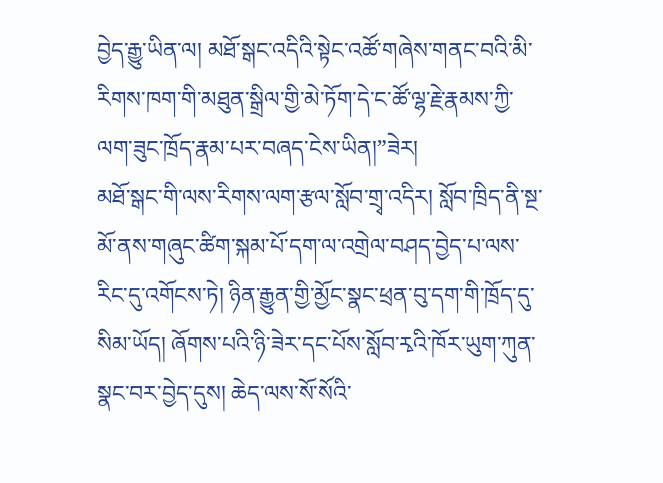བྱེད་རྒྱུ་ཡིན་ལ། མཐོ་སྒང་འདིའི་སྟེང་འཚོ་གཞེས་གནང་བའི་མི་རིགས་ཁག་གི་མཐུན་སྒྲིལ་གྱི་མེ་ཏོག་དེ་ང་ཚོ་ལྷ་རྗེ་རྣམས་ཀྱི་ལག་ཟུང་ཁྲོད་རྣམ་པར་བཞད་ངེས་ཡིན།”ཟེར།
མཐོ་སྒང་གི་ལས་རིགས་ལག་རྩལ་སློབ་གྲྭ་འདིར། སློབ་ཁྲིད་ནི་སྔ་མོ་ནས་གཞུང་ཚིག་སྐམ་པོ་དག་ལ་འགྲེལ་བཤད་བྱེད་པ་ལས་རིང་དུ་འགོངས་ཏེ། ཉིན་རྒྱུན་གྱི་མྱོང་སྣང་ཕྲན་བུ་དག་གི་ཁྲོད་དུ་སིམ་ཡོད། ཞོགས་པའི་ཉི་ཟེར་དང་པོས་སློབ་རྭའི་ཁོར་ཡུག་ཀུན་སྣང་བར་བྱེད་དུས། ཆེད་ལས་སོ་སོའི་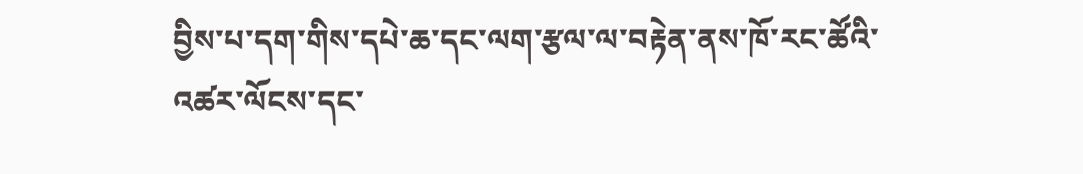བྱིས་པ་དག་གིས་དཔེ་ཆ་དང་ལག་རྩལ་ལ་བརྟེན་ནས་ཁོ་རང་ཚོའི་འཚར་ལོངས་དང་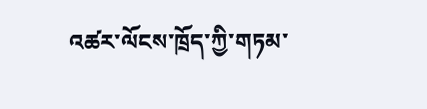འཚར་ལོངས་ཁྲོད་ཀྱི་གཏམ་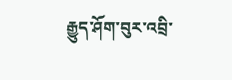རྒྱུད་ཤོག་བུར་འབྲི་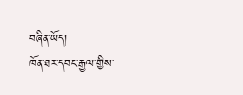བཞིན་ཡོད།
ཁོན་ཐར་དབང་རྒྱལ་གྱིས་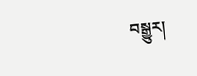བསྒྱུར།